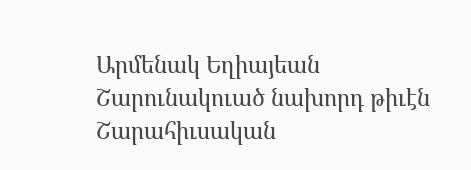Արմենակ Եղիայեան
Շարունակուած նախորդ թիւէն
Շարահիւսական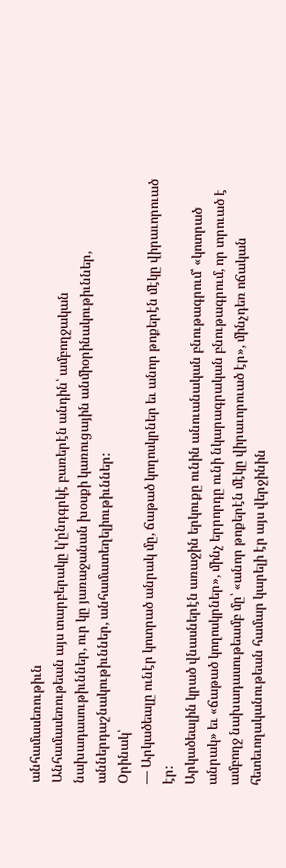անհամասեռութիւն
Անհամասեռութեան այս տարբերակը կ’ընդգրկէ բառերէն անդին՝ ամբողջական նախադասութիւններ, ուր կը յառաջանան խօսքի կառուցային անմիօրինակութիւններ, աններդաշնակութիւններ, անհամատեղելիութիւններ:
Օրինակ՝
— Արկածեալը ունէր կոտրած անրակ մը, ճաթած կողոսկրներ եւ անոր թոքերէն մէկը վիրաւորուած էր:
Արկածեալին կրած վնասներէն առաջին երկուքը ունին անուանական բնութագրում՝ «կոտրած անրակ» եւ «ճաթած կողոսկրներ», մինչ երրորդը ունի նկարագրական բնութագրում, որ տրուած է ամբողջ նախադասութեամբ մը՝ «անոր թոքերէն մէկը վիրաւորուած էր», մինչդեռ ոճական հետեւողականութեան համար կարելի էր այս վերջինին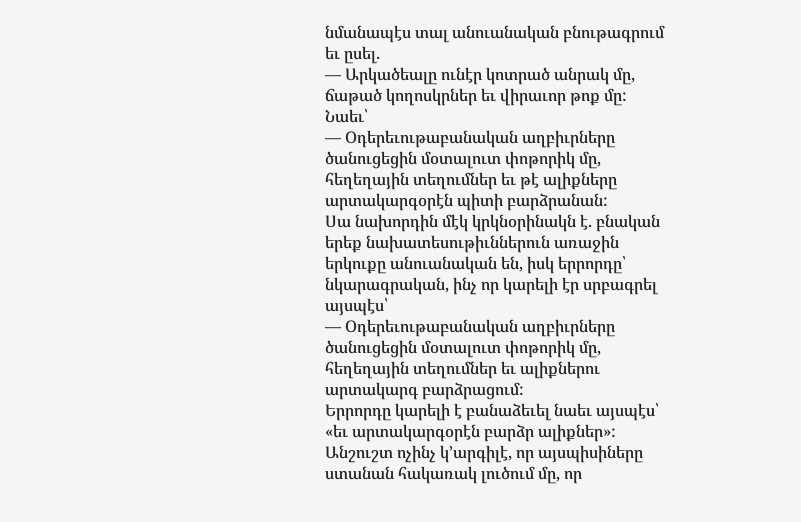նմանապէս տալ անուանական բնութագրում եւ ըսել.
— Արկածեալը ունէր կոտրած անրակ մը, ճաթած կողոսկրներ եւ վիրաւոր թոք մը:
Նաեւ՝
— Օդերեւութաբանական աղբիւրները ծանուցեցին մօտալուտ փոթորիկ մը, հեղեղային տեղումներ եւ թէ ալիքները արտակարգօրէն պիտի բարձրանան:
Սա նախորդին մէկ կրկնօրինակն է. բնական երեք նախատեսութիւններուն առաջին երկուքը անուանական են, իսկ երրորդը՝ նկարագրական, ինչ որ կարելի էր սրբագրել այսպէս՝
— Օդերեւութաբանական աղբիւրները ծանուցեցին մօտալուտ փոթորիկ մը, հեղեղային տեղումներ եւ ալիքներու արտակարգ բարձրացում:
Երրորդը կարելի է բանաձեւել նաեւ այսպէս՝ «եւ արտակարգօրէն բարձր ալիքներ»:
Անշուշտ ոչինչ կ’արգիլէ, որ այսպիսիները ստանան հակառակ լուծում մը, որ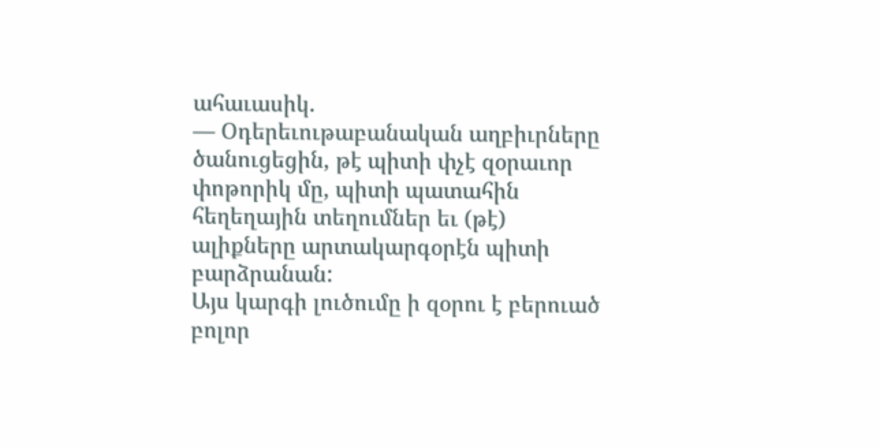ահաւասիկ.
— Օդերեւութաբանական աղբիւրները ծանուցեցին, թէ պիտի փչէ զօրաւոր փոթորիկ մը, պիտի պատահին հեղեղային տեղումներ եւ (թէ) ալիքները արտակարգօրէն պիտի բարձրանան:
Այս կարգի լուծումը ի զօրու է բերուած բոլոր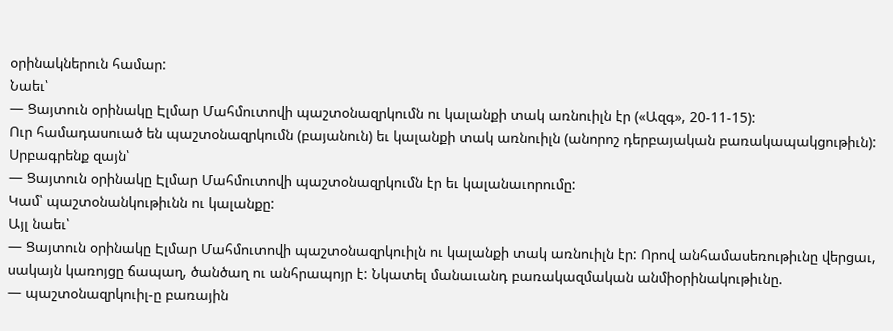օրինակներուն համար:
Նաեւ՝
— Ցայտուն օրինակը Էլմար Մահմուտովի պաշտօնազրկումն ու կալանքի տակ առնուիլն էր («Ազգ», 20-11-15):
Ուր համադասուած են պաշտօնազրկումն (բայանուն) եւ կալանքի տակ առնուիլն (անորոշ դերբայական բառակապակցութիւն):
Սրբագրենք զայն՝
— Ցայտուն օրինակը Էլմար Մահմուտովի պաշտօնազրկումն էր եւ կալանաւորումը:
Կամ՝ պաշտօնանկութիւնն ու կալանքը:
Այլ նաեւ՝
— Ցայտուն օրինակը Էլմար Մահմուտովի պաշտօնազրկուիլն ու կալանքի տակ առնուիլն էր: Որով անհամասեռութիւնը վերցաւ, սակայն կառոյցը ճապաղ, ծանծաղ ու անհրապոյր է: Նկատել մանաւանդ բառակազմական անմիօրինակութիւնը.
— պաշտօնազրկուիլ-ը բառային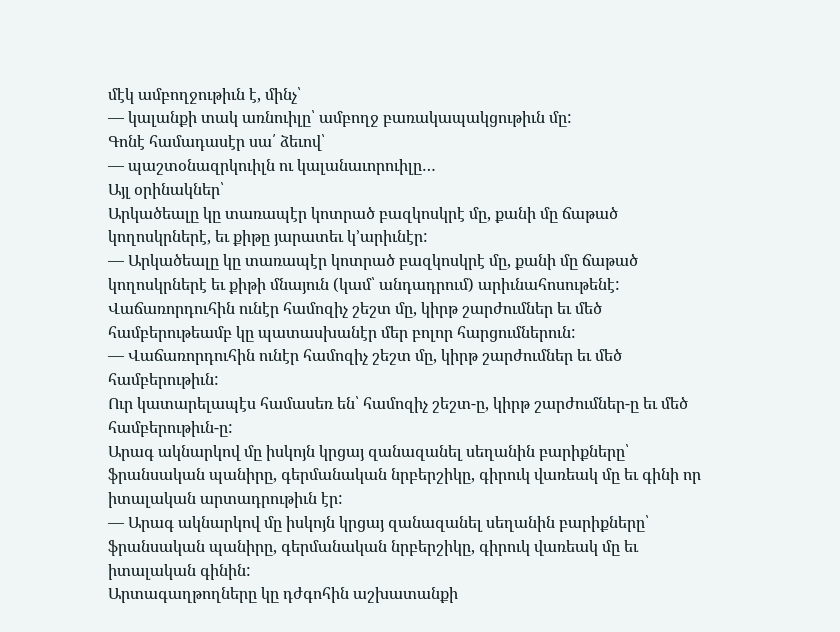մէկ ամբողջութիւն է, մինչ՝
— կալանքի տակ առնուիլը՝ ամբողջ բառակապակցութիւն մը:
Գոնէ համադասէր սա՛ ձեւով՝
— պաշտօնազրկուիլն ու կալանաւորուիլը…
Այլ օրինակներ՝
Արկածեալը կը տառապէր կոտրած բազկոսկրէ մը, քանի մը ճաթած կողոսկրներէ, եւ քիթը յարատեւ կ’արիւնէր:
— Արկածեալը կը տառապէր կոտրած բազկոսկրէ մը, քանի մը ճաթած կողոսկրներէ եւ քիթի մնայուն (կամ՝ անդադրում) արիւնահոսութենէ:
Վաճառորդուհին ունէր համոզիչ շեշտ մը, կիրթ շարժումներ եւ մեծ համբերութեամբ կը պատասխանէր մեր բոլոր հարցումներուն:
— Վաճառորդուհին ունէր համոզիչ շեշտ մը, կիրթ շարժումներ եւ մեծ համբերութիւն:
Ուր կատարելապէս համասեռ են՝ համոզիչ շեշտ-ը, կիրթ շարժումներ-ը եւ մեծ համբերութիւն-ը:
Արագ ակնարկով մը իսկոյն կրցայ զանազանել սեղանին բարիքները՝ ֆրանսական պանիրը, գերմանական նրբերշիկը, գիրուկ վառեակ մը եւ գինի որ իտալական արտադրութիւն էր:
— Արագ ակնարկով մը իսկոյն կրցայ զանազանել սեղանին բարիքները՝ ֆրանսական պանիրը, գերմանական նրբերշիկը, գիրուկ վառեակ մը եւ իտալական գինին:
Արտագաղթողները կը դժգոհին աշխատանքի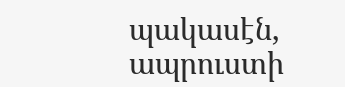պակասէն, ապրուստի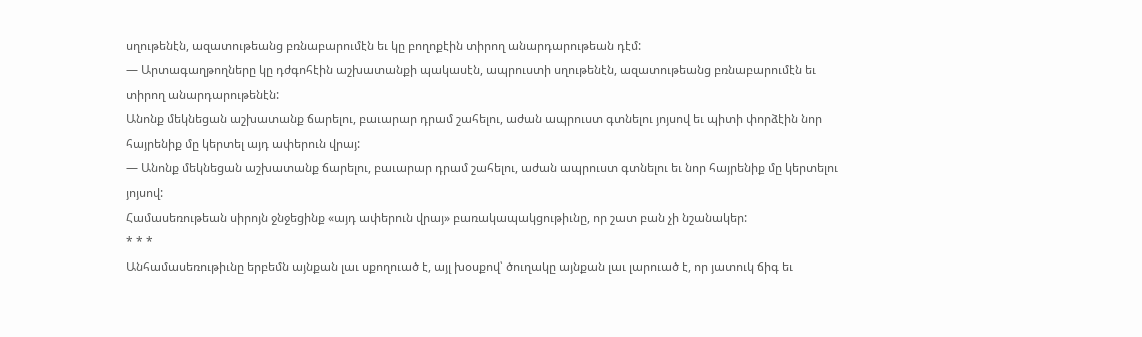սղութենէն, ազատութեանց բռնաբարումէն եւ կը բողոքէին տիրող անարդարութեան դէմ:
— Արտագաղթողները կը դժգոհէին աշխատանքի պակասէն, ապրուստի սղութենէն, ազատութեանց բռնաբարումէն եւ տիրող անարդարութենէն:
Անոնք մեկնեցան աշխատանք ճարելու, բաւարար դրամ շահելու, աժան ապրուստ գտնելու յոյսով եւ պիտի փորձէին նոր հայրենիք մը կերտել այդ ափերուն վրայ:
— Անոնք մեկնեցան աշխատանք ճարելու, բաւարար դրամ շահելու, աժան ապրուստ գտնելու եւ նոր հայրենիք մը կերտելու յոյսով:
Համասեռութեան սիրոյն ջնջեցինք «այդ ափերուն վրայ» բառակապակցութիւնը, որ շատ բան չի նշանակեր:
* * *
Անհամասեռութիւնը երբեմն այնքան լաւ սքողուած է, այլ խօսքով՝ ծուղակը այնքան լաւ լարուած է, որ յատուկ ճիգ եւ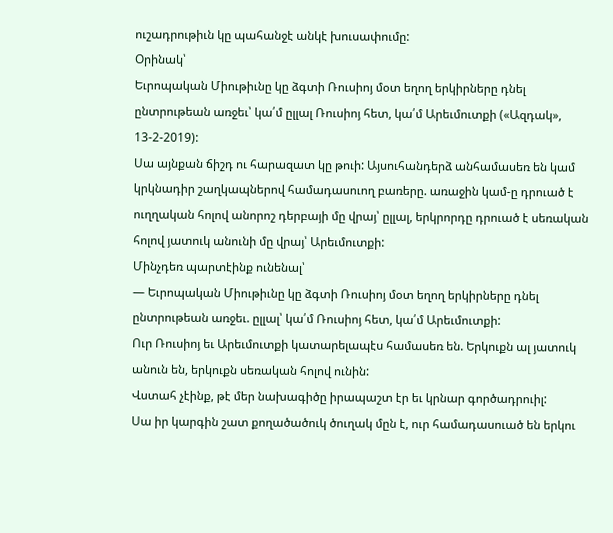ուշադրութիւն կը պահանջէ անկէ խուսափումը:
Օրինակ՝
Եւրոպական Միութիւնը կը ձգտի Ռուսիոյ մօտ եղող երկիրները դնել ընտրութեան առջեւ՝ կա՛մ ըլլալ Ռուսիոյ հետ, կա՛մ Արեւմուտքի («Ազդակ», 13-2-2019):
Սա այնքան ճիշդ ու հարազատ կը թուի: Այսուհանդերձ անհամասեռ են կամ կրկնադիր շաղկապներով համադասուող բառերը. առաջին կամ-ը դրուած է ուղղական հոլով անորոշ դերբայի մը վրայ՝ ըլլալ, երկրորդը դրուած է սեռական հոլով յատուկ անունի մը վրայ՝ Արեւմուտքի:
Մինչդեռ պարտէինք ունենալ՝
— Եւրոպական Միութիւնը կը ձգտի Ռուսիոյ մօտ եղող երկիրները դնել ընտրութեան առջեւ. ըլլալ՝ կա՛մ Ռուսիոյ հետ, կա՛մ Արեւմուտքի:
Ուր Ռուսիոյ եւ Արեւմուտքի կատարելապէս համասեռ են. Երկուքն ալ յատուկ անուն են, երկուքն սեռական հոլով ունին:
Վստահ չէինք, թէ մեր նախագիծը իրապաշտ էր եւ կրնար գործադրուիլ:
Սա իր կարգին շատ քողածածուկ ծուղակ մըն է, ուր համադասուած են երկու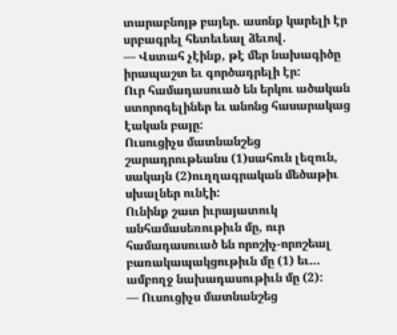տարաբնոյթ բայեր. ասոնք կարելի էր սրբագրել հետեւեալ ձեւով.
— Վստահ չէինք, թէ մեր նախագիծը իրապաշտ եւ գործադրելի էր:
Ուր համադասուած են երկու ածական ստորոգելիներ եւ անոնց հասարակաց էական բայը:
Ուսուցիչս մատնանշեց շարադրութեանս (1)սահուն լեզուն, սակայն (2)ուղղագրական մեծաթիւ սխալներ ունէի:
Ունինք շատ իւրայատուկ անհամասեռութիւն մը, ուր համադասուած են որոշիչ-որոշեալ բառակապակցութիւն մը (1) եւ… ամբողջ նախադասութիւն մը (2):
— Ուսուցիչս մատնանշեց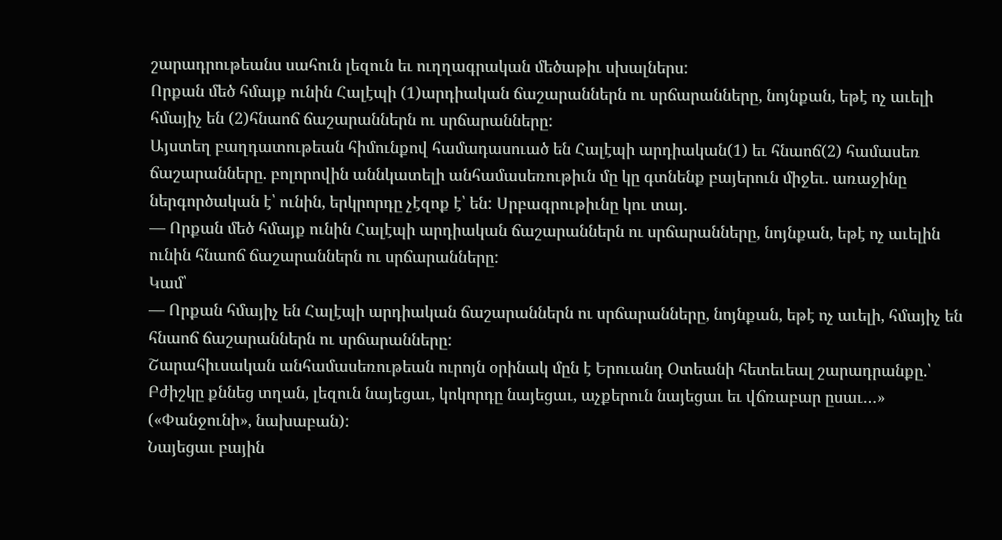շարադրութեանս սահուն լեզուն եւ ուղղագրական մեծաթիւ սխալներս:
Որքան մեծ հմայք ունին Հալէպի (1)արդիական ճաշարաններն ու սրճարանները, նոյնքան, եթէ ոչ աւելի հմայիչ են (2)հնաոճ ճաշարաններն ու սրճարանները:
Այստեղ բաղդատութեան հիմունքով համադասուած են Հալէպի արդիական(1) եւ հնաոճ(2) համասեռ ճաշարանները. բոլորովին աննկատելի անհամասեռութիւն մը կը գտնենք բայերուն միջեւ. առաջինը ներգործական է՝ ունին, երկրորդը չէզոք է՝ են: Սրբագրութիւնը կու տայ.
— Որքան մեծ հմայք ունին Հալէպի արդիական ճաշարաններն ու սրճարանները, նոյնքան, եթէ ոչ աւելին ունին հնաոճ ճաշարաններն ու սրճարանները:
Կամ՝
— Որքան հմայիչ են Հալէպի արդիական ճաշարաններն ու սրճարանները, նոյնքան, եթէ ոչ աւելի, հմայիչ են հնաոճ ճաշարաններն ու սրճարանները:
Շարահիւսական անհամասեռութեան ուրոյն օրինակ մըն է Երուանդ Օտեանի հետեւեալ շարադրանքը.՝
Բժիշկը քննեց տղան, լեզուն նայեցաւ, կոկորդը նայեցաւ, աչքերուն նայեցաւ եւ վճռաբար ըսաւ…» («Փանջունի», նախաբան):
Նայեցաւ բային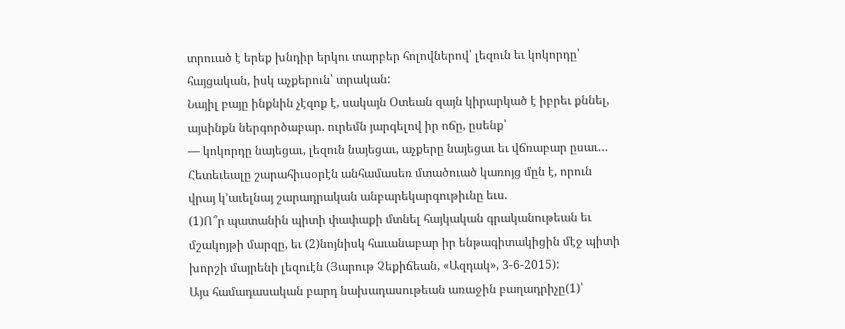տրուած է երեք խնդիր երկու տարբեր հոլովներով՝ լեզուն եւ կոկորդը՝ հայցական, իսկ աչքերուն՝ տրական:
Նայիլ բայը ինքնին չէզոք է, սակայն Օտեան զայն կիրարկած է իբրեւ քննել, այսինքն ներգործաբար. ուրեմն յարգելով իր ոճը, ըսենք՝
— կոկորդը նայեցաւ, լեզուն նայեցաւ, աչքերը նայեցաւ եւ վճռաբար ըսաւ…
Հետեւեալը շարահիւսօրէն անհամասեռ մտածուած կառոյց մըն է, որուն վրայ կ’աւելնայ շարադրական անբարեկարգութիւնը եւս.
(1)Ո՞ր պատանին պիտի փափաքի մտնել հայկական գրականութեան եւ մշակոյթի մարզը, եւ (2)նոյնիսկ հաւանաբար իր ենթագիտակիցին մէջ պիտի խորշի մայրենի լեզուէն (Յարութ Չեքիճեան, «Ազդակ», 3-6-2015):
Այս համադասական բարդ նախադասութեան առաջին բաղադրիչը(1)՝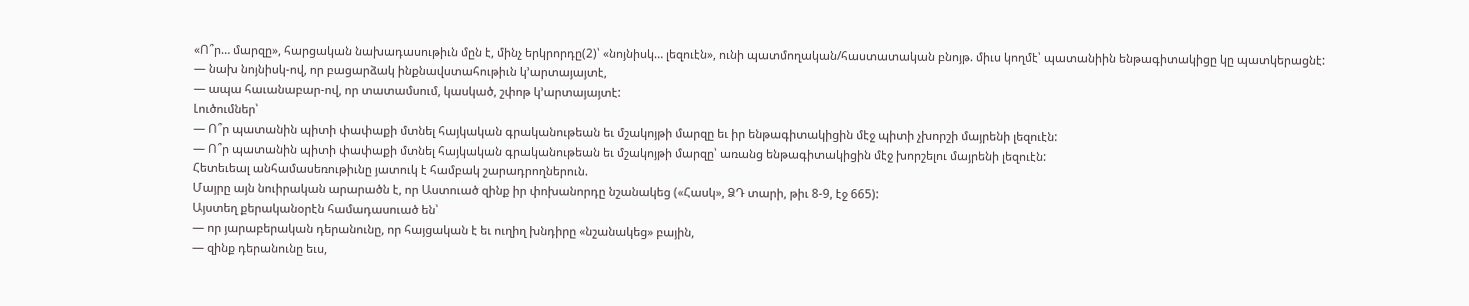«Ո՞ր… մարզը», հարցական նախադասութիւն մըն է, մինչ երկրորդը(2)՝ «նոյնիսկ… լեզուէն», ունի պատմողական/հաստատական բնոյթ. միւս կողմէ՝ պատանիին ենթագիտակիցը կը պատկերացնէ:
— նախ նոյնիսկ-ով, որ բացարձակ ինքնավստահութիւն կ’արտայայտէ,
— ապա հաւանաբար-ով, որ տատամսում, կասկած, շփոթ կ’արտայայտէ:
Լուծումներ՝
— Ո՞ր պատանին պիտի փափաքի մտնել հայկական գրականութեան եւ մշակոյթի մարզը եւ իր ենթագիտակիցին մէջ պիտի չխորշի մայրենի լեզուէն:
— Ո՞ր պատանին պիտի փափաքի մտնել հայկական գրականութեան եւ մշակոյթի մարզը՝ առանց ենթագիտակիցին մէջ խորշելու մայրենի լեզուէն:
Հետեւեալ անհամասեռութիւնը յատուկ է համբակ շարադրողներուն.
Մայրը այն նուիրական արարածն է, որ Աստուած զինք իր փոխանորդը նշանակեց («Հասկ», ՁԴ տարի, թիւ 8-9, էջ 665):
Այստեղ քերականօրէն համադասուած են՝
— որ յարաբերական դերանունը, որ հայցական է եւ ուղիղ խնդիրը «նշանակեց» բային,
— զինք դերանունը եւս,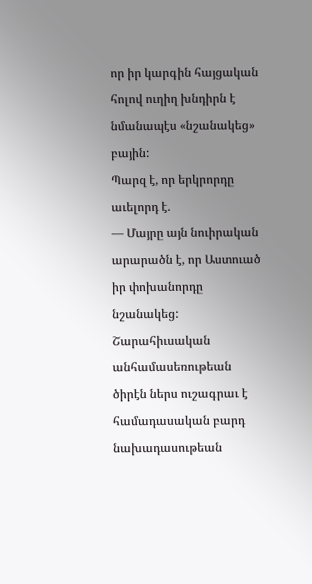որ իր կարգին հայցական հոլով ուղիղ խնդիրն է նմանապէս «նշանակեց» բային:
Պարզ է, որ երկրորդը աւելորդ է.
— Մայրը այն նուիրական արարածն է, որ Աստուած իր փոխանորդը նշանակեց:
Շարահիւսական անհամասեռութեան ծիրէն ներս ուշագրաւ է համադասական բարդ նախադասութեան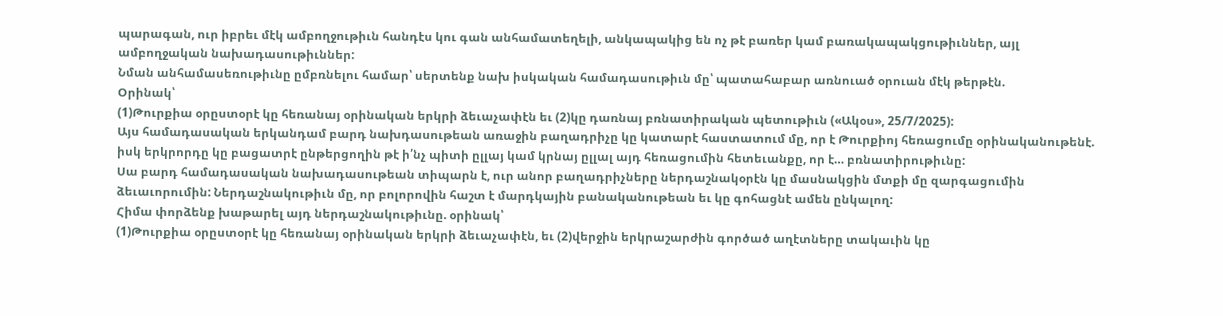պարագան, ուր իբրեւ մէկ ամբողջութիւն հանդէս կու գան անհամատեղելի, անկապակից են ոչ թէ բառեր կամ բառակապակցութիւններ, այլ ամբողջական նախադասութիւններ:
Նման անհամասեռութիւնը ըմբռնելու համար՝ սերտենք նախ իսկական համադասութիւն մը՝ պատահաբար առնուած օրուան մէկ թերթէն.
Օրինակ՝
(1)Թուրքիա օրըստօրէ կը հեռանայ օրինական երկրի ձեւաչափէն եւ (2)կը դառնայ բռնատիրական պետութիւն («Ակօս», 25/7/2025):
Այս համադասական երկանդամ բարդ նախդասութեան առաջին բաղադրիչը կը կատարէ հաստատում մը, որ է Թուրքիոյ հեռացումը օրինականութենէ. իսկ երկրորդը կը բացատրէ ընթերցողին թէ ի՛նչ պիտի ըլլայ կամ կրնայ ըլլալ այդ հեռացումին հետեւանքը, որ է… բռնատիրութիւնը:
Սա բարդ համադասական նախադասութեան տիպարն է, ուր անոր բաղադրիչները ներդաշնակօրէն կը մասնակցին մտքի մը զարգացումին ձեւաւորումին: Ներդաշնակութիւն մը, որ բոլորովին հաշտ է մարդկային բանականութեան եւ կը գոհացնէ ամեն ընկալող:
Հիմա փորձենք խաթարել այդ ներդաշնակութիւնը. օրինակ՝
(1)Թուրքիա օրըստօրէ կը հեռանայ օրինական երկրի ձեւաչափէն, եւ (2)վերջին երկրաշարժին գործած աղէտները տակաւին կը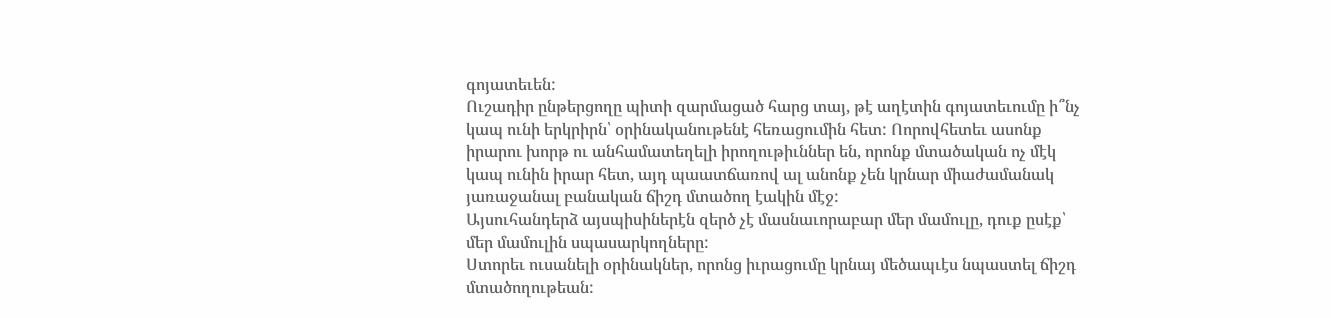գոյատեւեն:
Ուշադիր ընթերցողը պիտի զարմացած հարց տայ, թէ աղէտին գոյատեւումը ի՞նչ կապ ունի երկրիրն՝ օրինականութենէ հեռացումին հետ: Ոորովհետեւ ասոնք իրարու խորթ ու անհամատեղելի իրողութիւններ են, որոնք մտածական ոչ մէկ կապ ունին իրար հետ, այդ պաատճառով ալ անոնք չեն կրնար միաժամանակ յառաջանալ բանական ճիշդ մտածող էակին մէջ:
Այսուհանդերձ այսպիսիներէն զերծ չէ մասնաւորաբար մեր մամուլը, դուք ըսէք՝ մեր մամուլին սպասարկողները:
Ստորեւ ուսանելի օրինակներ, որոնց իւրացումը կրնայ մեծապւէս նպաստել ճիշդ մտածողութեան: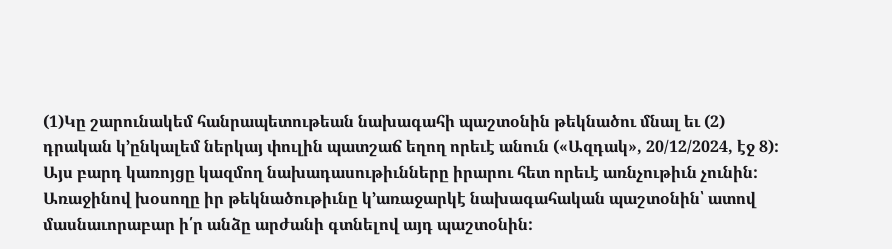(1)Կը շարունակեմ հանրապետութեան նախագահի պաշտօնին թեկնածու մնալ եւ (2) դրական կ’ընկալեմ ներկայ փուլին պատշաճ եղող որեւէ անուն («Ազդակ», 20/12/2024, էջ 8):
Այս բարդ կառոյցը կազմող նախադասութիւնները իրարու հետ որեւէ առնչութիւն չունին:
Առաջինով խօսողը իր թեկնածութիւնը կ’առաջարկէ նախագահական պաշտօնին՝ ատով մասնաւորաբար ի՛ր անձը արժանի գտնելով այդ պաշտօնին: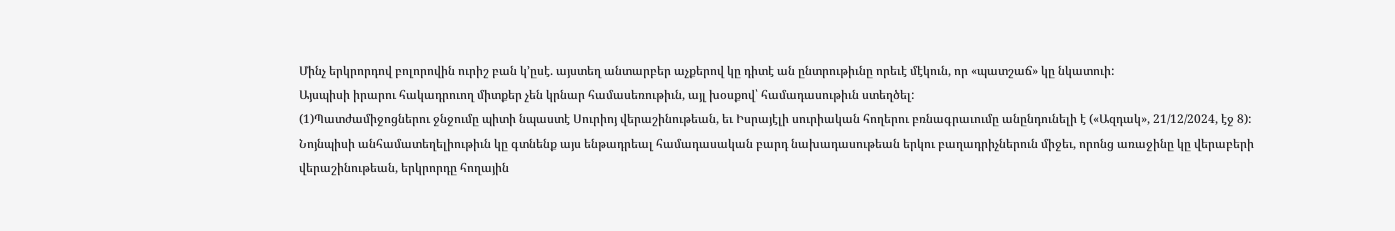Մինչ երկրորդով բոլորովին ուրիշ բան կ’ըսէ. այստեղ անտարբեր աչքերով կը դիտէ ան ընտրութիւնը որեւէ մէկուն, որ «պատշաճ» կը նկատուի:
Այսպիսի իրարու հակադրուող միտքեր չեն կրնար համասեռութիւն, այլ խօսքով՝ համադասութիւն ստեղծել:
(1)Պատժամիջոցներու ջնջումը պիտի նպաստէ Սուրիոյ վերաշինութեան, եւ Իսրայէլի սուրիական հողերու բռնագրաւումը անընդունելի է («Ազդակ», 21/12/2024, էջ 8):
Նոյնպիսի անհամատեղելիութիւն կը գտնենք այս ենթադրեալ համադասական բարդ նախադասութեան երկու բաղադրիչներուն միջեւ, որոնց առաջինը կը վերաբերի վերաշինութեան, երկրորդը հողային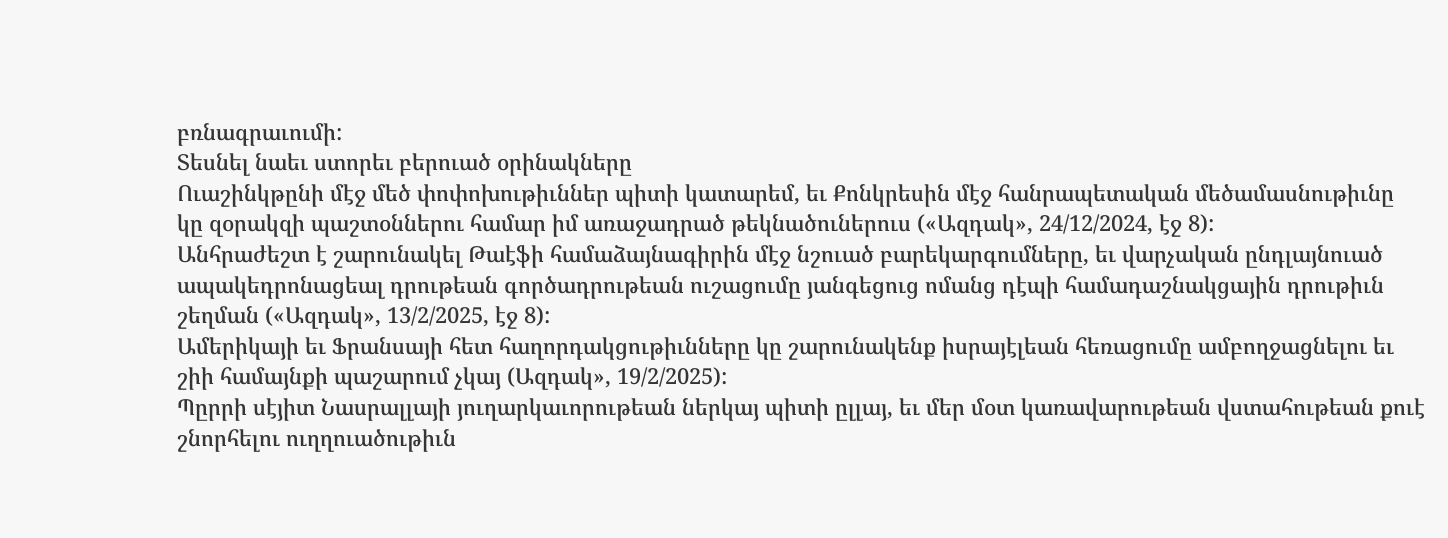բռնագրաւումի:
Տեսնել նաեւ ստորեւ բերուած օրինակները
Ուաշինկթընի մէջ մեծ փոփոխութիւններ պիտի կատարեմ, եւ Քոնկրեսին մէջ հանրապետական մեծամասնութիւնը կը զօրակզի պաշտօններու համար իմ առաջադրած թեկնածուներուս («Ազդակ», 24/12/2024, էջ 8):
Անհրաժեշտ է շարունակել Թաէֆի համաձայնագիրին մէջ նշուած բարեկարգումները, եւ վարչական ընդլայնուած ապակեդրոնացեալ դրութեան գործադրութեան ուշացումը յանգեցուց ոմանց դէպի համադաշնակցային դրութիւն շեղման («Ազդակ», 13/2/2025, էջ 8):
Ամերիկայի եւ Ֆրանսայի հետ հաղորդակցութիւնները կը շարունակենք իսրայէլեան հեռացումը ամբողջացնելու եւ շիի համայնքի պաշարում չկայ (Ազդակ», 19/2/2025):
Պըրրի սէյիտ Նասրալլայի յուղարկաւորութեան ներկայ պիտի ըլլայ, եւ մեր մօտ կառավարութեան վստահութեան քուէ շնորհելու ուղղուածութիւն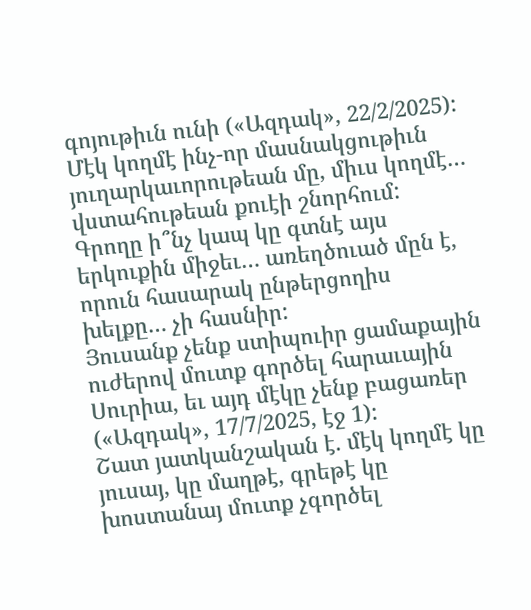գոյութիւն ունի («Ազդակ», 22/2/2025):
Մէկ կողմէ ինչ-որ մասնակցութիւն յուղարկաւորութեան մը, միւս կողմէ… վստահութեան քուէի շնորհում: Գրողը ի՞նչ կապ կը գտնէ այս երկուքին միջեւ… առեղծուած մըն է, որուն հասարակ ընթերցողիս խելքը… չի հասնիր:
Յուսանք չենք ստիպուիր ցամաքային ուժերով մուտք գործել հարաւային Սուրիա, եւ այդ մէկը չենք բացառեր («Ազդակ», 17/7/2025, էջ 1):
Շատ յատկանշական է. մէկ կողմէ կը յուսայ, կը մաղթէ, գրեթէ կը խոստանայ մուտք չգործել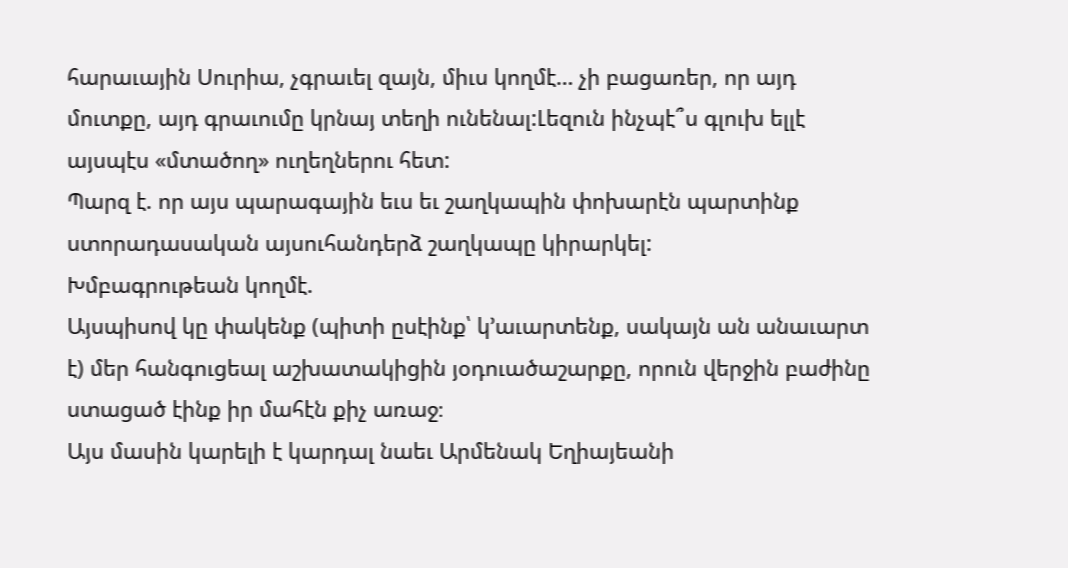հարաւային Սուրիա, չգրաւել զայն, միւս կողմէ… չի բացառեր, որ այդ մուտքը, այդ գրաւումը կրնայ տեղի ունենալ:Լեզուն ինչպէ՞ս գլուխ ելլէ այսպէս «մտածող» ուղեղներու հետ:
Պարզ է. որ այս պարագային եւս եւ շաղկապին փոխարէն պարտինք ստորադասական այսուհանդերձ շաղկապը կիրարկել:
Խմբագրութեան կողմէ.
Այսպիսով կը փակենք (պիտի ըսէինք՝ կ՚աւարտենք, սակայն ան անաւարտ է) մեր հանգուցեալ աշխատակիցին յօդուածաշարքը, որուն վերջին բաժինը ստացած էինք իր մահէն քիչ առաջ։
Այս մասին կարելի է կարդալ նաեւ Արմենակ Եղիայեանի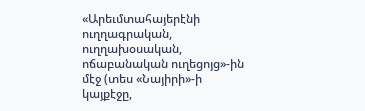«Արեւմտահայերէնի ուղղագրական, ուղղախօսական, ոճաբանական ուղեցոյց»-ին մէջ (տես «Նայիրի»-ի կայքէջը,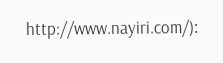http://www.nayiri.com/)։